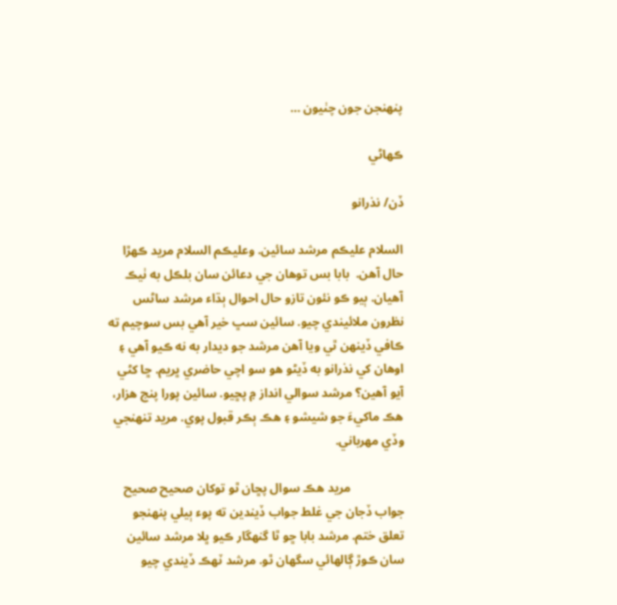پنهنجن جون چٺيون …

ڪھاڻي

ڏن/ نذرانو

السلام عليڪم مرشد سائين. وعليڪم السلام مريد ڪھڙا حال آھن.  بابا بس توھان جي دعائن سان بلڪل به ٺيڪ آھيان. ٻيو ڪو نئون تازو حال احوال ٻڌاء مرشد ساڻس نظرون ملائيندي چيو. سائين سڀ خير آھي بس سوچيم ته ڪافي ڏينھن ٿي ويا آھن مرشد جو ديدار به نه ڪيو آھي ۽ اوھان کي نذرانو به ڏيڻو ھو سو اچي حاضري ڀريم. ڇا کڻي آيو آهين؟ مرشد سوالي انداز ۾ پڇيو. سائين پورا پنج ھزار، ھڪ ماکيءَ جو شيشو ۽ ھڪ ٻڪر قبول پوي. مريد تنھنجي وڏي مهرباني.

                 مريد ھڪ سوال پڇان ٿو توکان صحيح صحيح جواب ڏجان جي غلط جواب ڏيندين ته پوء ٻيلي پنھنجو تعلق ختم. مرشد بابا ڇو ٿا گنھگار ڪيو ڀلا مرشد سائين سان ڪوڙ ڳالهائي سگھان ٿو. مرشد ٽھڪ ڏيندي چيو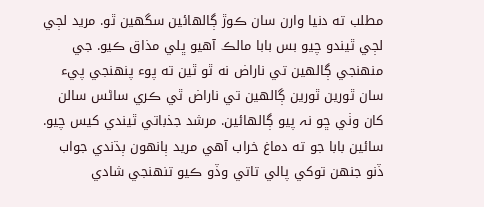مطلب ته دنيا وارن سان ڪوڙ ڳالھائين سگھين ٿو. مريد لڄي لڄي ٿيندو چيو بس بابا مالڪ آھيو ڀلي مذاق ڪيو. جي منھنجي ڳالھين تي ناراض نه ٿو ٿين ته پوء پنھنجي پيء سان ٿورين ٿورين ڳالهين تي ناراض ٿي ڪري ساڻس سالن کان وٺي ڇو نہ پيو ڳالھائين. مرشد جذباتي ٿيندي کيس چيو. سائين بابا جو ته دماغ خراب آھي مريد ٻانھون ٻڌندي جواب ڏنو جنھن توکي پالي تاتي وڏو ڪيو تنھنجي شادي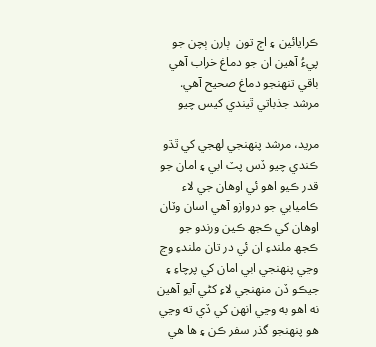ڪرايائين ۽ اڄ تون  ٻارن ٻچن جو پيءُ آھين ان جو دماغ خراب آھي باقي تنھنجو دماغ صحيح آھي. مرشد جذباتي ٿيندي کيس چيو

مريد، مرشد پنھنجي لھجي کي ٿڌو ڪندي چيو ڏس پٽ ابي ۽ امان جو قدر ڪيو اھو ئي اوھان جي لاء ڪاميابي جو دروازو آھي اسان وٽان اوھان کي ڪجھ ڪين ورندو جو ڪجھ ملندءِ ان ئي در تان ملندءِ وڃ وڃي پنھنجي ابي امان کي پرچاءِ ۽ جيڪو ڏن منھنجي لاءِ کڻي آيو آهين نه اھو به وڃي انهن کي ڏي ته وڃي ھو پنھنجو گذر سفر ڪن ۽ ھا ھي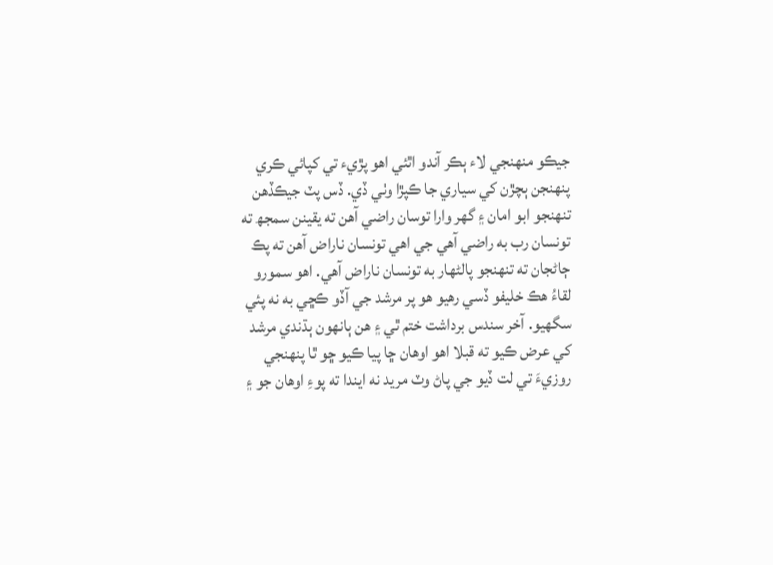جيڪو منھنجي لاء ٻڪر آندو اٿئي اھو پڙيء تي کپائي ڪري پنھنجن ٻچڙن کي سياري جا ڪپڙا وٺي ڏي. ڏس پٽ جيڪڏھن تنھنجو ابو امان ۽ گھر وارا توسان راضي آھن ته يقينن سمجھ ته تونسان رب به راضي آھي جي اھي تونسان ناراض آھن ته پڪ ڄاڻجان ته تنھنجو پالڻھار به تونسان ناراض آھي. اھو سمورو لقاءُ ھڪ خليفو ڏسي رھيو ھو پر مرشد جي آڏو ڪڇي به نه پئي سگھيو. آخر سندس برداشت ختم ٿي ۽ ھن ٻانھون ٻڌندي مرشد کي عرض ڪيو ته قبلا اھو اوھان ڇا پيا ڪيو ڇو ٿا پنھنجي روزيءَ تي لت ڏيو جي پاڻ وٽ مريد نه ايندا ته پوءِ اوھان جو ۽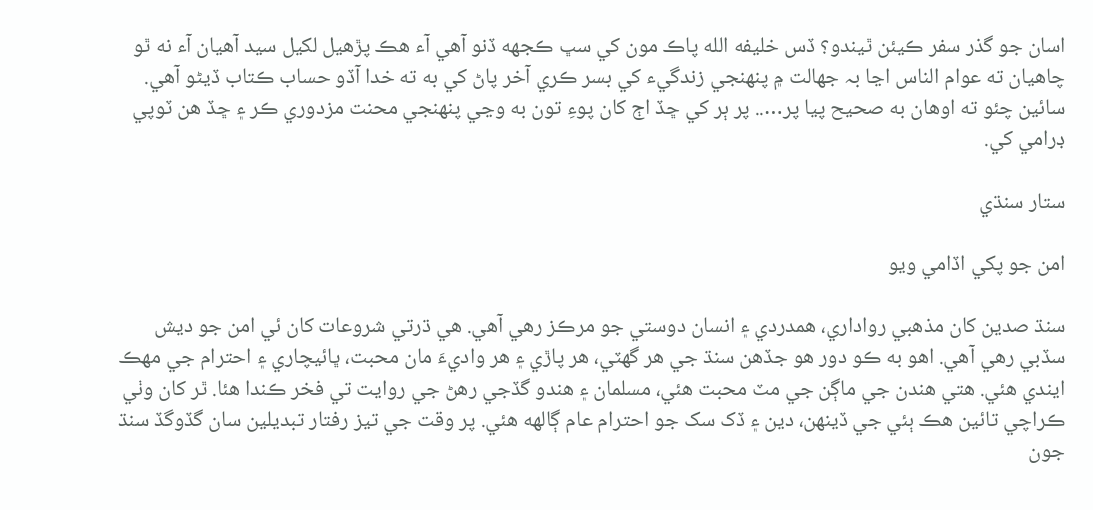اسان جو گذر سفر ڪيئن ٿيندو؟ ڏس خليفه الله پاڪ مون کي سڀ ڪجهه ڏنو آھي آء ھڪ پڙھيل لکيل سيد آھيان آء نه ٿو چاهيان ته عوام الناس اڃا بہ جھالت ۾ پنھنجي زندگيء کي بسر ڪري آخر پاڻ کي به ته خدا آڏو حساب ڪتاب ڏيڻو آھي. سائين چئو ته اوھان به صحيح پيا پر….. پر ٻر کي ڇڏ اڄ کان پوءِ تون به وڃي پنھنجي محنت مزدوري ڪر ۽ ڇڏ ھن ٽوپي ڊرامي کي.

ستار سنڌي

امن جو پکي اڏامي ويو

سنڌ صدين کان مذهبي رواداري، همدردي ۽ انسان دوستي جو مرڪز رهي آهي. هي ڌرتي شروعات کان ئي امن جو ديش سڏبي رهي آهي. اهو به ڪو دور هو جڏهن سنڌ جي هر گهٽي، هر پاڙي ۽ هر واديءَ مان محبت، ڀائيچاري ۽ احترام جي مهڪ ايندي هئي. هتي هندن جي ماڳن جي مٽ محبت هئي، مسلمان ۽ هندو گڏجي رهڻ جي روايت تي فخر ڪندا هئا. ٿر کان وٺي ڪراچي تائين هڪ ٻئي جي ڏينهن، دين ۽ ڏک سک جو احترام عام ڳالهه هئي. پر وقت جي تيز رفتار تبديلين سان گڏوگڏ سنڌ جون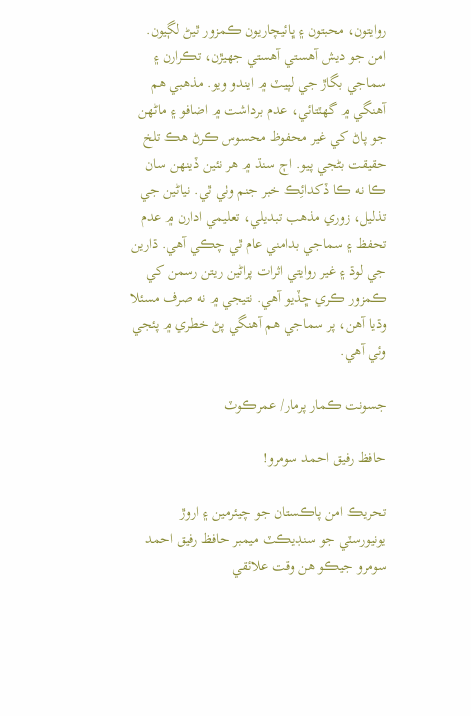روايتون، محبتون ۽ ڀائيچاريون ڪمزور ٿيڻ لڳيون. امن جو ديش آهستي آهستي جهيڙن، تڪرارن ۽ سماجي بگاڙ جي لپيٽ ۾ ايندو ويو. مذهبي هم آهنگي ۾ گهٽتائي، عدم برداشت ۾ اضافو ۽ ماڻهن جو پاڻ کي غير محفوظ محسوس ڪرڻ هڪ تلخ حقيقت بڻجي پيو. اڄ سنڌ ۾ هر نئين ڏينهن سان ڪا نه ڪا ڏکدائِڪ خبر جنم وٺي ٿي. نياڻين جي تذليل، زوري مذهب تبديلي، تعليمي ادارن ۾ عدم تحفظ ۽ سماجي بدامني عام ٿي چڪي آهي. ڌارين جي لوڌ ۽ غير روايتي اثرات پراڻين ريتن رسمن کي ڪمزور ڪري ڇڏيو آهي. نتيجي ۾ نه صرف مسئلا وڌيا آهن، پر سماجي هم آهنگي پڻ خطري ۾ پئجي وئي آهي.

جسونت ڪمار پرمار/ عمرڪوٽ

حافظ رفيق احمد سومرو!

تحريڪ امن پاڪستان جو چيئرمين ۽ اروڙ يونيورسٽي جو سنڊيڪٽ ميمبر حافظ رفيق احمد سومرو جيڪو هن وقت علائقي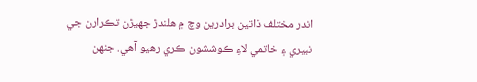اندر مختلف ذاتين برادرين وچ ۾ هلندڙ جهيڙن تڪرارن جي نبيري ۽ خاتمي لاءِ ڪوششون ڪري رهيو آهي. جنهن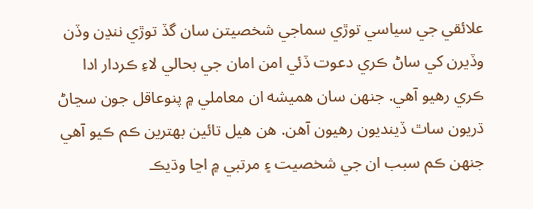علائقي جي سياسي توڙي سماجي شخصيتن سان گڏ توڙي ننڍن وڏن وڏيرن کي ساڻ ڪري دعوت ڏئي امن امان جي بحالي لاءِ ڪردار ادا ڪري رهيو آهي. جنهن سان هميشه ان معاملي ۾ پنوعاقل جون سڃاڻ ڌريون ساٿ ڏينديون رهيون آهن. هن هيل تائين بهترين ڪم ڪيو آهي جنهن ڪم سبب ان جي شخصيت ۽ مرتبي ۾ اڃا وڌيڪ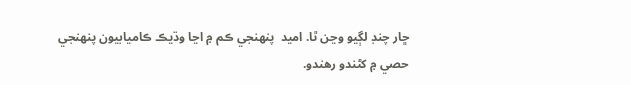ڇار چنڊ لڳيو وڃن ٿا. اميد  پنهنجي ڪم ۾ اڃا وڌيڪ ڪاميابيون پنهنجي حصي ۾ کڻندو رهندو.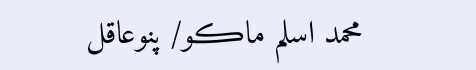محمد اسلم ماڪو/ پنوعاقل